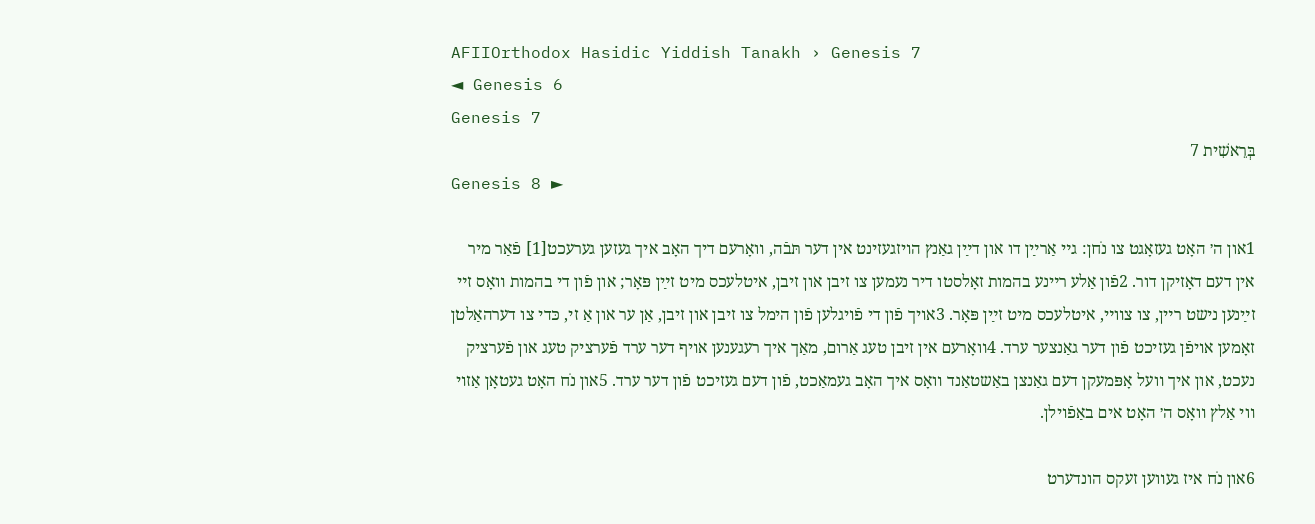AFIIOrthodox Hasidic Yiddish Tanakh › Genesis 7
◄ Genesis 6
Genesis 7
בְּרֵאשִׁית 7
Genesis 8 ►

1און ה׳ האָט געזאָגט צו נֹחן: גײ אַרײַן דו און דײַן גאַנץ הױזגעזינט אין דער תּבֿה, װאָרעם דיך האָב איך געזען גערעכט[1] פֿאַר מיר אין דעם דאָזיקן דור. 2פֿון אַלע רײנע בהמות זאָלסטו דיר נעמען צו זיבן און זיבן, איטלעכס מיט זײַן פּאָר; און פֿון די בהמות װאָס זײ זײַנען נישט רײן, צו צװײ, איטלעכס מיט זײַן פּאָר. 3אױך פֿון די פֿױגלען פֿון הימל צו זיבן און זיבן, אַן ער און אַ זי, כּדי צו דערהאַלטן זאָמען אױפֿן געזיכט פֿון דער גאַנצער ערד. 4װאָרעם אין זיבן טעג אַרום, מאַך איך רעגענען אױף דער ערד פֿערציק טעג און פֿערציק נעכט, און איך װעל אָפּמעקן דעם גאַנצן באַשטאַנד װאָס איך האָב געמאַכט, פֿון דעם געזיכט פֿון דער ערד. 5און נֹח האָט געטאָן אַזױ װי אַלץ װאָס ה׳ האָט אים באַפֿױלן.

6און נֹח איז געװען זעקס הונדערט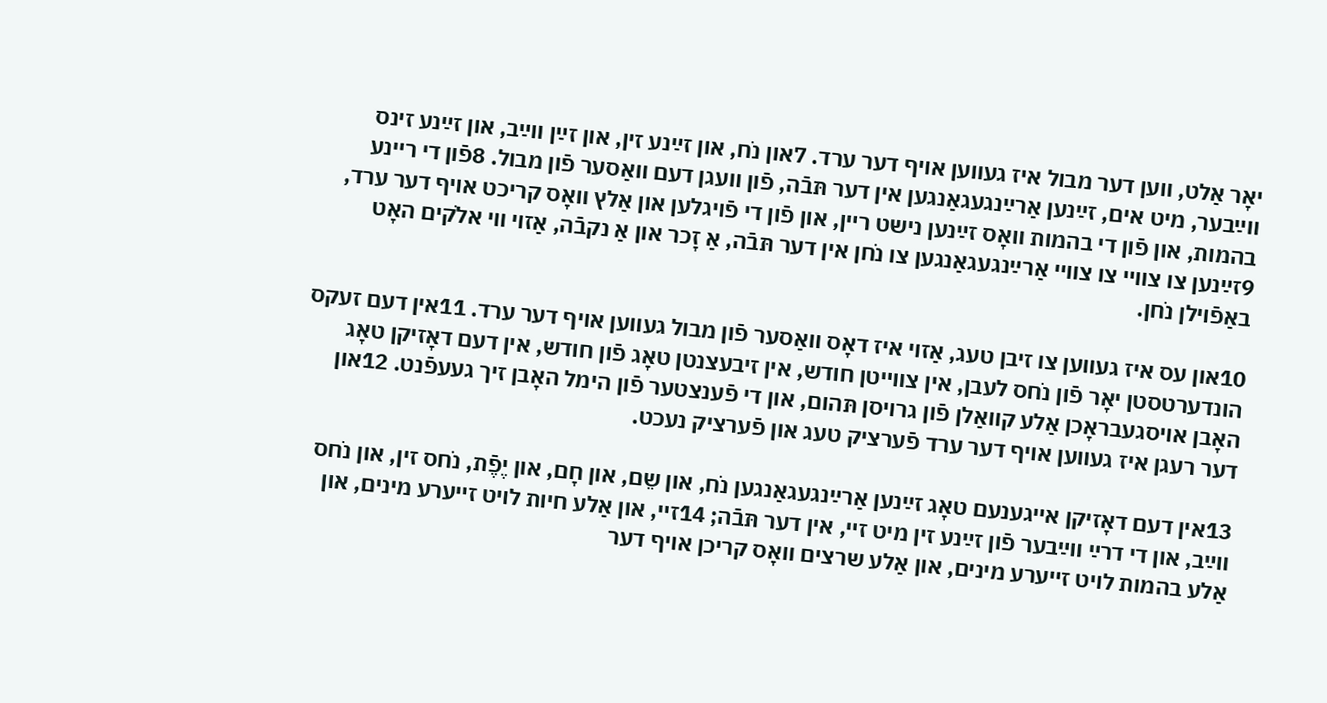יאָר אַלט, װען דער מבול איז געװען אױף דער ערד. 7און נֹח, און זײַנע זין, און זײַן װײַב, און זײַנע זינס װײַבער, מיט אים, זײַנען אַרײַנגעגאַנגען אין דער תּבֿה, פֿון װעגן דעם װאַסער פֿון מבול. 8פֿון די רײנע בהמות, און פֿון די בהמות װאָס זײַנען נישט רײן, און פֿון די פֿױגלען און אַלץ װאָס קריכט אױף דער ערד, 9זײַנען צו צװײ צו צװײ אַרײַנגעגאַנגען צו נֹחן אין דער תּבֿה, אַ זָכר און אַ נקבֿה, אַזױ װי אלֹקים האָט באַפֿױלן נֹחן.

10און עס איז געװען צו זיבן טעג, אַזױ איז דאָס װאַסער פֿון מבול געװען אױף דער ערד. 11אין דעם זעקס הונדערטסטן יאָר פֿון נֹחס לעבן, אין צװײטן חודש, אין זיבעצנטן טאָג פֿון חודש, אין דעם דאָזיקן טאָג האָבן אױסגעבראָכן אַלע קװאַלן פֿון גרױסן תּהום, און די פֿענצטער פֿון הימל האָבן זיך געעפֿנט. 12און דער רעגן איז געװען אױף דער ערד פֿערציק טעג און פֿערציק נעכט.

13אין דעם דאָזיקן אײגענעם טאָג זײַנען אַרײַנגעגאַנגען נֹח, און שֵם, און חָם, און יֶפֶֿת, נֹחס זין, און נֹחס װײַב, און די דרײַ װײַבער פֿון זײַנע זין מיט זײ, אין דער תּבֿה; 14זײ, און אַלע חיות לױט זײערע מינים, און אַלע בהמות לױט זײערע מינים, און אַלע שרצים װאָס קריכן אױף דער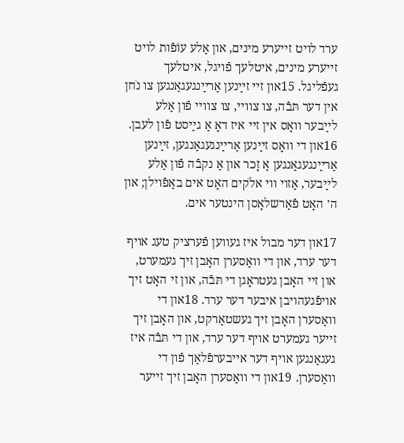ערד לױט זײערע מינים, און אַלע עוֹפֿות לױט זײערע מינים, איטלעך פֿױגל, איטלעך געפֿליגל. 15און זײ זײַנען אַרײַנגעגאַנגען צו נֹחן אין דער תּבֿה, צו צװײ, צו צװײ פֿון אַלע לײַבער װאָס אין זײ איז דאָ אַ גײַסט פֿון לעבן. 16און די װאָס זײַנען אַרײַנגעגאַנגען, זײַנען אַרײַנגעגאַנגען אַ זָכר און אַ נקבֿה פֿון אַלע לײַבער, אַזױ װי אלֹקים האָט אים באַפֿױלן; און ה׳ האָט פֿאַרשלאָסן הינטער אים.

17און דער מבול איז געװען פֿערציק טעג אױף דער ערד, און די װאַסערן האָבן זיך געמערט, און זײ האָבן געטראָגן די תּבֿה, און זי האָט זיך אױפֿגעהױבן איבער דער ערד. 18און די װאַסערן האָבן זיך געשטאַרקט, און האָבן זיך זײער געמערט אױף דער ערד, און די תּבֿה איז געגאַנגען אױף דער אײבערפֿלאַך פֿון די װאַסערן. 19און די װאַסערן האָבן זיך זײער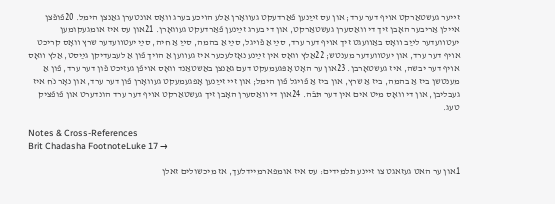זײער געשטאַרקט אױף דער ערד; און עס זײַנען פֿאַרדעקט געװאָרן אַלע הױכע בערג װאָס אונטערן גאַנצן הימל. 20פֿופֿצן אײלן אַריבער האָבן זיך די װאַסערן געשטאַרקט, און די בערג זײַנען פֿאַרדעקט געװאָרן. 21און עס איז אומגעקומען יעטװעדער לײַב װאָס באַװעגט זיך אױף דער ערד, סײַ אַ פֿױגל, סײַ אַ בהמה, סײַ אַ חיה, סײַ יעטװעדער שרץ װאָס קריכט אױף דער ערד, און יעטװעדער מענטש; 22אַלץ װאָס אין זײַנע נאָזלעכער איז געװען אַ הױך פֿון אַ לעבעדיקן גײַסט, אַלץ װאָס אױף דער יבשה, איז געשטאָרבן. 23און ער האָט אָפּגעמעקט דעם גאַנצן באַשטאַנד װאָס אױפֿן געזיכט פֿון דער ערד, פֿון אַ מענטשן ביז אַ בהמה, ביז אַ שרץ, און ביז אַ פֿױגל פֿון הימל; און זײ זײַנען אָפּגעמעקט געװאָרן פֿון דער ערד, און נאָר נֹח איז געבליבן, און די װאָס מיט אים אין דער תּבֿה. 24און די װאַסערן האָבן זיך געשטאַרקט אױף דער ערד הונדערט און פֿופֿציק טעג.

Notes & Cross-References
Brit Chadasha FootnoteLuke 17 →

1און ער האט געזאגט צו זיינע תלמידים: עס איז אומפארמיידלעך, אז מיכשולים זאלן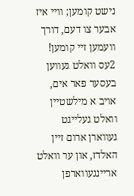נישט קומען; וויי איז אבער צו דעם, דורך וועמען זיי קומען! 2עס וואלט געווען בעסער פאר אים, אויב א מילשטיין וואלט געלייגט געווארן ארום זיין האלדז, און ער וואלט אריינגעווארפן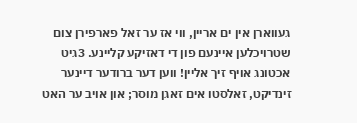געווארן אין ים אריין, ווי אז ער זאל פארפירן צום שטרויכלען איינעם פון די דאזיקע קליינע. 3גיט אכטונג אויף זיך אליין! ווען דער ברודער דיינער זינדיקט, זאלסטו אים זאגן מוסר; און אויב ער האט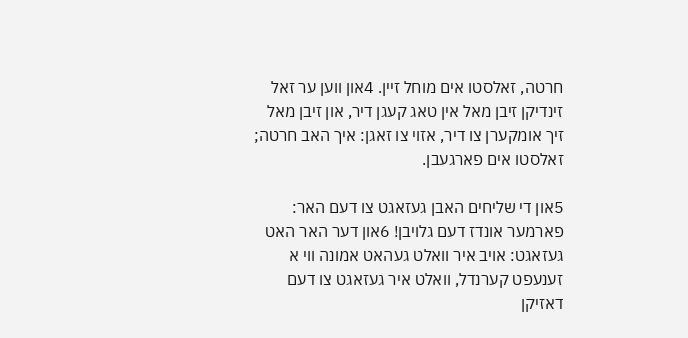חרטה, זאלסטו אים מוחל זיין. 4און ווען ער זאל זינדיקן זיבן מאל אין טאג קעגן דיר, און זיבן מאל זיך אומקערן צו דיר, אזוי צו זאגן: איך האב חרטה; זאלסטו אים פארגעבן.

5און די שליחים האבן געזאגט צו דעם האר: פארמער אונדז דעם גלויבן! 6און דער האר האט געזאגט: אויב איר וואלט געהאט אמונה ווי א זענעפט קערנדל, וואלט איר געזאגט צו דעם דאזיקן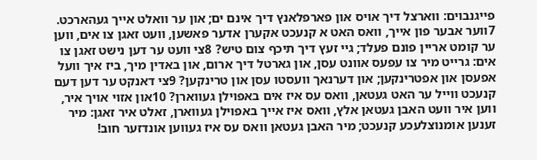פייגנבוים: ווארצל דיך אויס און פארפלאנץ דיך אינם ים; און ער וואלט אייך געהארכט. 7ווער אבער פון אייך, וואס האט א קנעכט אקערן אדער פאשען, וועט זאגן צו אים, ווען ער קומט אריין פונם פעלד; גיי זעץ דיך תיכף צום טיש? 8צי וועט ער דען נישט זאגן צו אים: גרייט מיר צו עפעס אוונט עסן, און גארטל דיך ארום, און באדין מיך, ביז איך וועל אפעסן און אפטרינקען; און דערנאך וועסטו עסן און טרינקען? 9צי דאנקט ער דען דעם קנעכט ווייל ער האט געטאן, וואס עס איז אים באפוילן געווארן? 10און אזוי אויך איר, ווען איר וועט האבן געטאן אלץ, וואס איז אייך באפוילן געווארן, זאלט איר זאגן: מיר זענען אומנוצלעכע קנעכט; מיר האבן געטאן וואס עס איז געווען אונדזער חוב!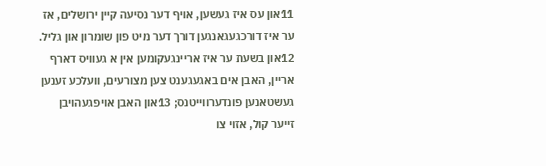11און עס איז געשען, אויף דער נסיעה קיין ירושלים, אז ער איז דורכגעגאנגען דורך דער מיט פון שומרון און גליל. 12און בשעת ער איז אריינגעקומען אין א געוויס דארף אריין, האבן אים באגעגענט צען מצורעים, וועלכע זענען געשטאנען פונדערווייטנס; 13און האבן אויפגעהויבן זייער קול, אזוי צו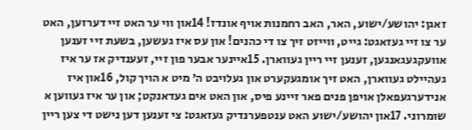זאגן: יהושע/ישוע, האר, האב רחמנות אויף אונדז! 14און ווי ער האט זיי דערזען, האט ער צו זיי געזאגט: גייט, ווייזט זיך צו די כהנים! און עס איז געשען, בשעת זיי זענען אוועקגעגאנגען, זענען זיי ריין געווארן. 15איינער אבער פון זיי, זעענדיק אז ער איז געהיילט געווארן, האט זיך אומגעקערט און געלויבט ה׳ מיט א הויך קול, 16און איז אנידערגעפאלן אויפן פנים פאר זיינע פיס, און האט אים געדאנקט; און ער איז געווען א שומרוני. 17און יהושע/ישוע האט ענטפערנדיק געזאגט: צי זענען דען נישט די צען ריין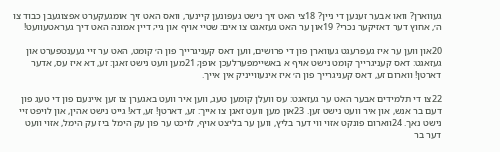געווארן? וואו אבער זענען די ניין? 18צי האט זיך נישט געפונען קיינער, וואס האט זיך אומגעקערט אפצוגעבן כבוד צו ה׳, אחוץ דער דאזיקער נכרי? 19און ער האט געזאגט צו אים: שטיי אויף און גיי; דיין אמונה האט דיך געראטעוועט!

20און ווען ער איז געפרעגט געווארן פון די פרושים, ווען דאס קעניגרייך פון ה׳ קומט, האט ער זיי געענטפערט און געזאגט: דאס קעניגרייך קומט נישט אויף א באשיימפערלעכן אופן; 21מען וועט נישט זאגן: זע, דא איז עס, אדער דארטן! ווארום זע, דאס קעניגרייך פון ה׳ איז אינעווייניק אין אייך.

22צו די תלמידים אבער האט ער געזאגט: עס וועלן קומען טעג, ווען איר וועט באגערן צו זען איינעם פון די טעג פון דעם בר אנש, און איר וועט נישט זען. 23און מען וועט זאגן צו אייך: זע, דארטן! זע, דא! גייט נישט אהין, און לויפט זיי נישט נאך. 24ווארום פונקט אזוי ווי דער בליץ, ווען ער בליצט אויף, לויכט ער פון עק הימל ביז עק הימל, אזוי וועט דער בר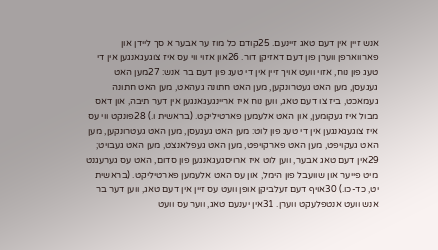אנש זיין אין דעם טאג זיינעם. 25קודם כל מוז ער אבער א סך ליידן און פארווארפן ווערן פון דעם דאזיקן דור. 26און אזוי ווי עס איז צוגעגאנגען אין די טעג פון נוח, אזוי וועט אויך זיין אין די טעג פון דעם בר אנש: 27מען האט געגעסן, מען האט געטרונקען, מען האט חתונה געהאט, מען האט חתונה געמאכט, ביז צו דעם טאג, ווען נוח איז אריינגעגאנגען אין דער תיבה, און דאס מבול איז געקומען, און האט אלעמען פארטיליקט. (בראשית ו.) 28פונקט ווי עס איז צוגעגאנגען אין די טעג פון לוט: מען האט געגעסן, מען האט געטרונקען, מען האט געקויפט, מען האט פארקויפט, מען האט געפלאנצט, מען האט געבויט; 29אין דעם טאג אבער, ווען לוט איז ארויסגעגאנגען פון סדום, האט עס גערעגנט מיט פייער און שוועבל פון הימל, און עס האט אלעמען פארטיליקט. (בראשית יט, כד-כו.) 30אויף דעם זעלביקן אופן וועט עס זיין אין דעם טאג, ווען דער בר אנש וועט אנטפלעקט ווערן. 31אין יענעם טאג, ווער עס וועט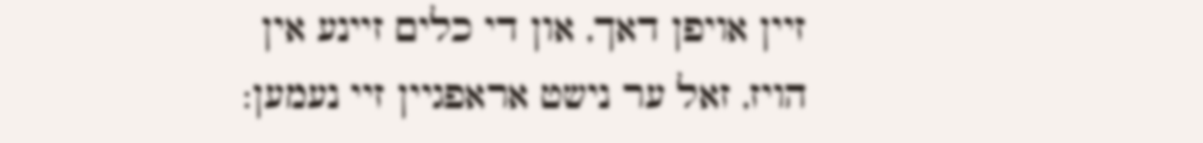זיין אויפן דאך, און די כלים זיינע אין הויז, זאל ער נישט אראפגיין זיי נעמען: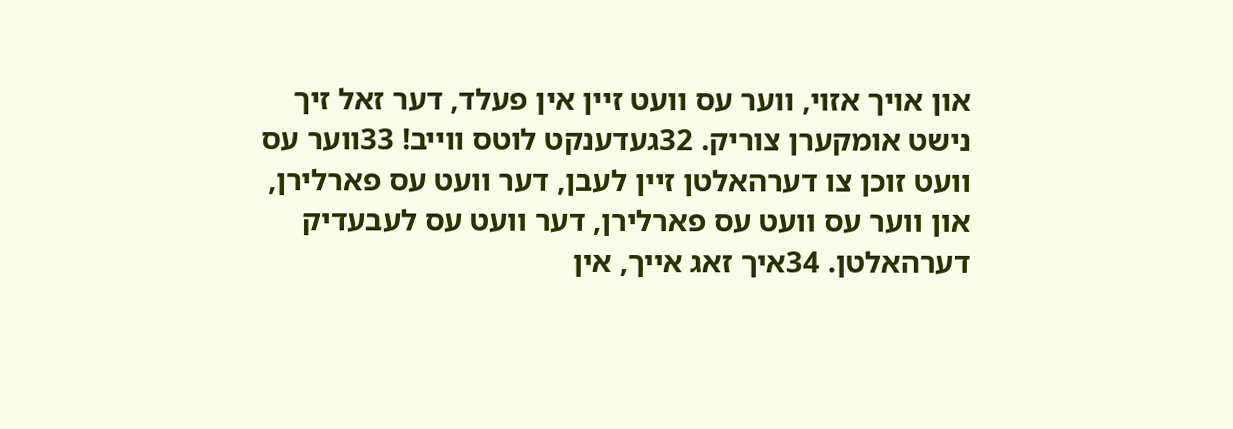און אויך אזוי, ווער עס וועט זיין אין פעלד, דער זאל זיך נישט אומקערן צוריק. 32געדענקט לוטס ווייב! 33ווער עס וועט זוכן צו דערהאלטן זיין לעבן, דער וועט עס פארלירן, און ווער עס וועט עס פארלירן, דער וועט עס לעבעדיק דערהאלטן. 34איך זאג אייך, אין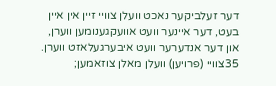דער זעלביקער נאכט וועלן צוויי זיין אין איין בעט, דער איינער וועט אוועקגענומען ווערן, און דער אנדערער וועט איבערגעלאזט ווערן. 35צוויי (פרויען) וועלן מאלן צוזאמען;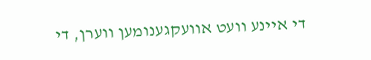די איינע וועט אוועקגענומען ווערן, די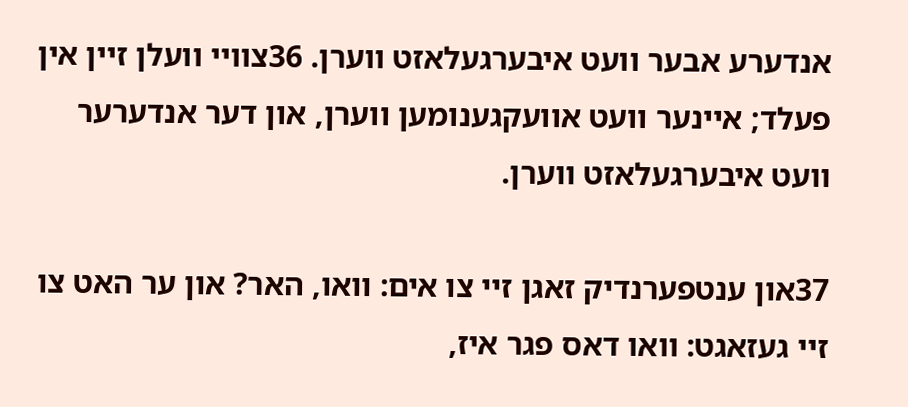אנדערע אבער וועט איבערגעלאזט ווערן. 36צוויי וועלן זיין אין פעלד; איינער וועט אוועקגענומען ווערן, און דער אנדערער וועט איבערגעלאזט ווערן.

37און ענטפערנדיק זאגן זיי צו אים: וואו, האר? און ער האט צו זיי געזאגט: וואו דאס פגר איז,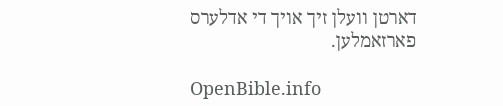דארטן וועלן זיך אויך די אדלערס פארזאמלען.

OpenBible.info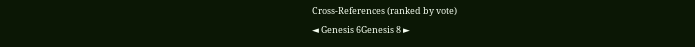Cross-References (ranked by vote)
◄ Genesis 6Genesis 8 ►